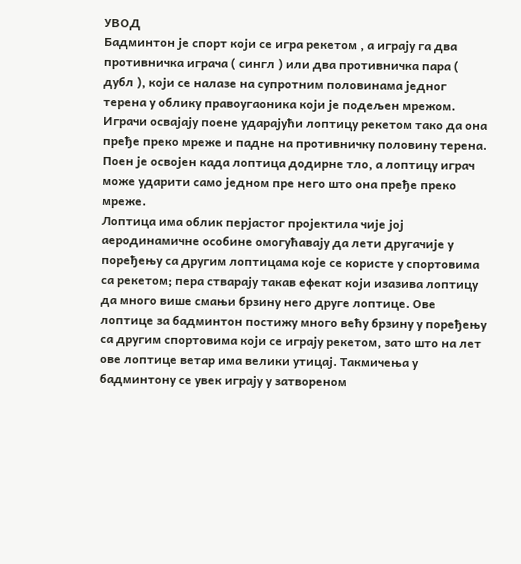УВОД
Бадминтон је спорт који се игра рекетом , а играју га два противничка играча ( сингл ) или два противничка пара ( дубл ), који се налазе на супротним половинама једног терена у облику правоугаоника који је подељен мрежом. Играчи освајају поене ударајући лоптицу рекетом тако да она пређе преко мреже и падне на противничку половину терена. Поен је освојен када лоптица додирне тло, а лоптицу играч може ударити само једном пре него што она пређе преко мреже.
Лоптица има облик перјастог пројектила чије јој аеродинамичне особине омогућавају да лети другачије у поређењу са другим лоптицама које се користе у спортовима са рекетом; пера стварају такав ефекат који изазива лоптицу да много више смањи брзину него друге лоптице. Ове лоптице за бадминтон постижу много већу брзину у поређењу са другим спортовима који се играју рекетом, зато што на лет ове лоптице ветар има велики утицај. Такмичења у бадминтону се увек играју у затвореном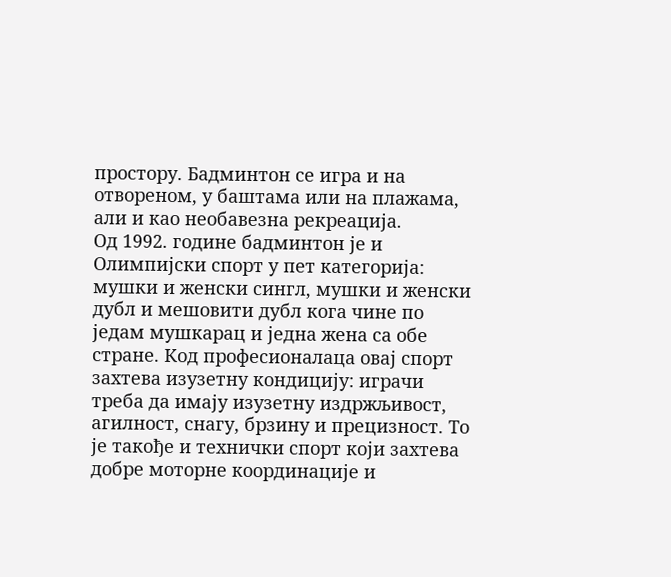простору. Бадминтон се игра и на отвореном, у баштама или на плажама, али и као необавезна рекреација.
Од 1992. године бадминтон је и Олимпијски спорт у пет категорија: мушки и женски сингл, мушки и женски дубл и мешовити дубл кога чине по једам мушкарац и једна жена са обе стране. Код професионалаца овај спорт захтева изузетну кондицију: играчи треба да имају изузетну издржљивост, агилност, снагу, брзину и прецизност. То је такође и технички спорт који захтева добре моторне координације и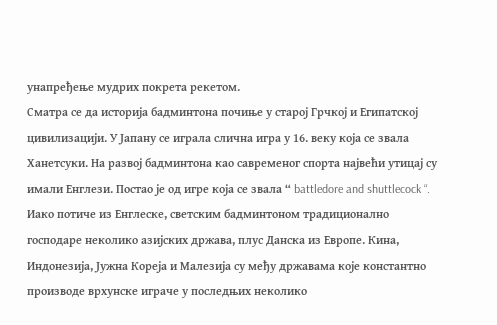унапређење мудрих покрета рекетом.
Сматра се да историја бадминтона почиње у старој Грчкој и Египатској цивилизацији. У Јапану се играла слична игра у 16. веку која се звала Ханетсуки. На развој бадминтона као савременог спорта највећи утицај су имали Енглези. Постао је од игре која се звала “ battledore and shuttlecock “. Иако потиче из Енглеске, светским бадминтоном традиционално господаре неколико азијских држава, плус Данска из Европе. Кина, Индонезија, Јужна Кореја и Малезија су међу државама које константно производе врхунске играче у последњих неколико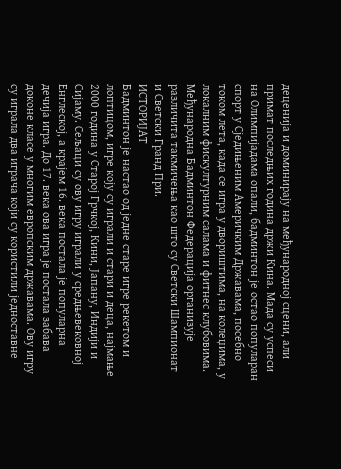деценија и доминирају на међународној сцени, али примат последњих година држи Кина. Мада су успеси на Олимпијадама опали, бадминтон је остао популаран спорт у Сједињеним Америчким Државама, посебно током лета, када се игра у двориштима, на колеџима, у локалним фискултурним салама и фитнес клубовима.
Међународна Бадминтон Федерација организује различита такмичења као што су Светски Шампионат и Светски Гранд При.
ИСТОРИЈАТ
Бадминтон је настао од једне старе игре рекетом и лоптицом, игре коју су играли и стари и деца, најмање 2000 година у Старој Грчкој, Кини, Јапану, Индији и Сијаму. Сељаци су ову игру играли у средњевековној Енглеској, а крајем 16. века постала је популарна дечија игра. До 17. века ова игра је постала забава доконе класе у многим европским државама. Ову игру су играла два играча који су користили једноставне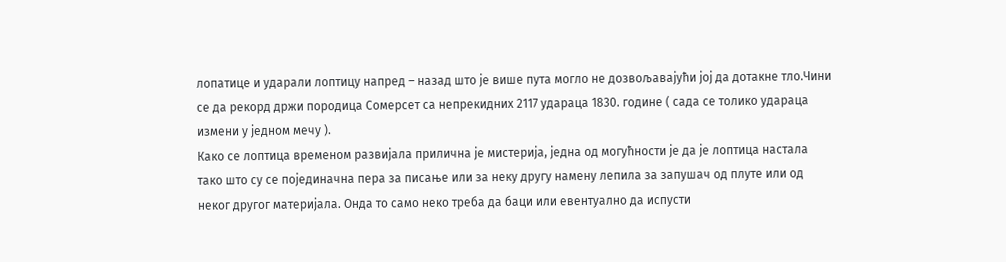лопатице и ударали лоптицу напред – назад што је више пута могло не дозвољавајући јој да дотакне тло.Чини се да рекорд држи породица Сомерсет са непрекидних 2117 удараца 1830. године ( сада се толико удараца измени у једном мечу ).
Како се лоптица временом развијала прилична је мистерија, једна од могућности је да је лоптица настала тако што су се појединачна пера за писање или за неку другу намену лепила за запушач од плуте или од неког другог материјала. Онда то само неко треба да баци или евентуално да испусти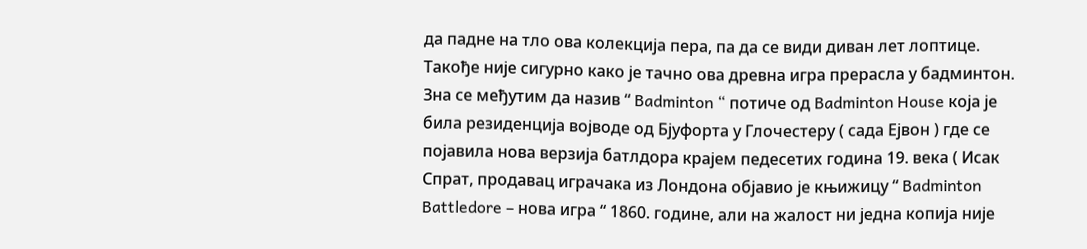да падне на тло ова колекција пера, па да се види диван лет лоптице.
Такође није сигурно како је тачно ова древна игра прерасла у бадминтон. Зна се међутим да назив “ Badminton “ потиче од Badminton House која је била резиденција војводе од Бјуфорта у Глочестеру ( сада Ејвон ) где се појавила нова верзија батлдора крајем педесетих година 19. века ( Исак Спрат, продавац играчака из Лондона објавио је књижицу “ Badminton Battledore – нова игра “ 1860. године, али на жалост ни једна копија није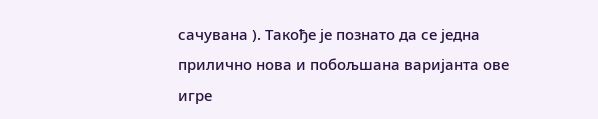сачувана ). Такође је познато да се једна прилично нова и побољшана варијанта ове игре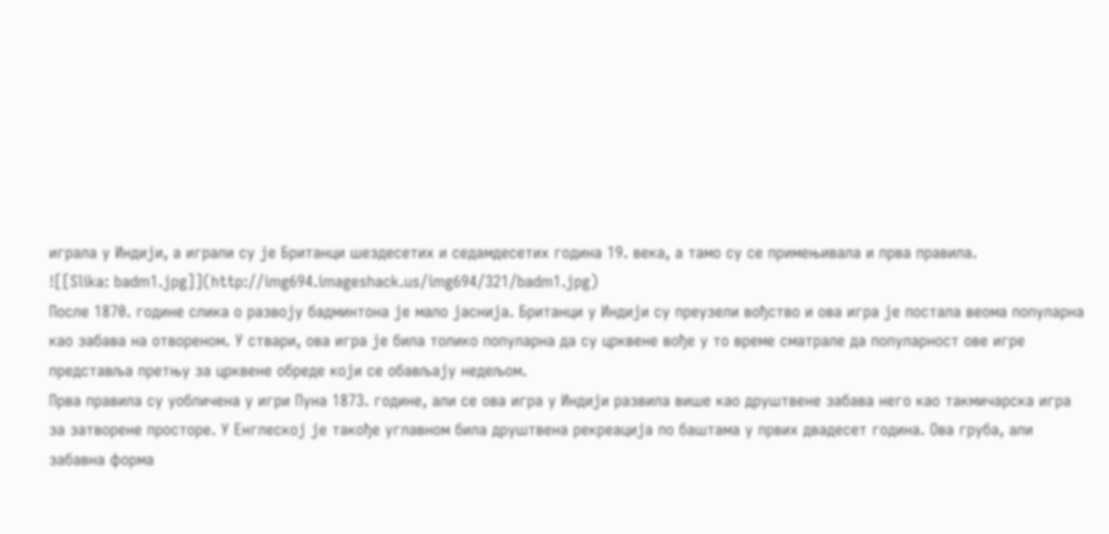играла у Индији, а играли су је Британци шездесетих и седамдесетих година 19. века, а тамо су се примењивала и прва правила.
![[Slika: badm1.jpg]](http://img694.imageshack.us/img694/321/badm1.jpg)
После 1870. године слика о развоју бадминтона је мало јаснија. Британци у Индији су преузели вођство и ова игра је постала веома популарна као забава на отвореном. У ствари, ова игра је била толико популарна да су црквене вође у то време сматрале да популарност ове игре представља претњу за црквене обреде који се обављају недељом.
Прва правила су уобличена у игри Пуна 1873. године, али се ова игра у Индији развила више као друштвене забава него као такмичарска игра за затворене просторе. У Енглеској је такође углавном била друштвена рекреација по баштама у првих двадесет година. Ова груба, али забавна форма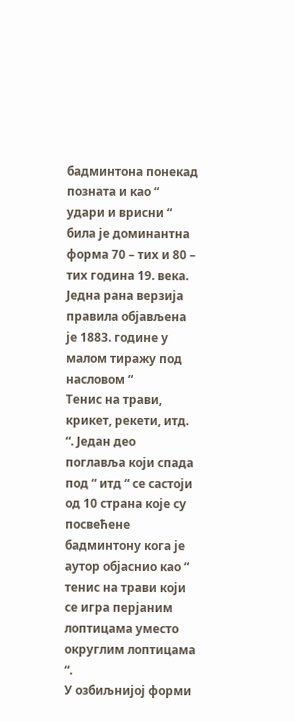бадминтона понекад позната и као “ удари и врисни “ била је доминантна форма 70 – тих и 80 – тих година 19. века.
Једна рана верзија правила објављена је 1883. године у малом тиражу под насловом “
Тенис на трави, крикет, рекети, итд. “. Један део поглавља који спада под “ итд “ се састоји од 10 страна које су посвећене бадминтону кога је аутор објаснио као “ тенис на трави који се игра перјаним лоптицама уместо округлим лоптицама “.
У озбиљнијој форми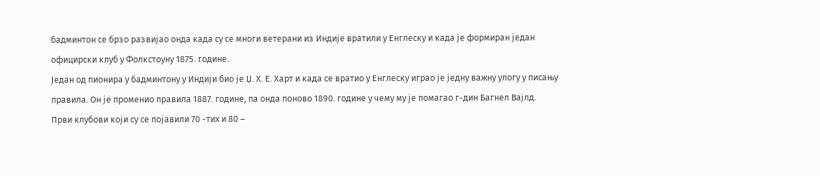бадминтон се брзо развијао онда када су се многи ветерани из Индије вратили у Енглеску и када је формиран један официрски клуб у Фолкстоуну 1875. године.
Један од пионира у бадминтону у Индији био је Џ. Х. Е. Харт и када се вратио у Енглеску играо је једну важну улогу у писању правила. Он је променио правила 1887. године, па онда поново 1890. године у чему му је помагао г-дин Багнел Вајлд.
Први клубови који су се појавили 70 -тих и 80 –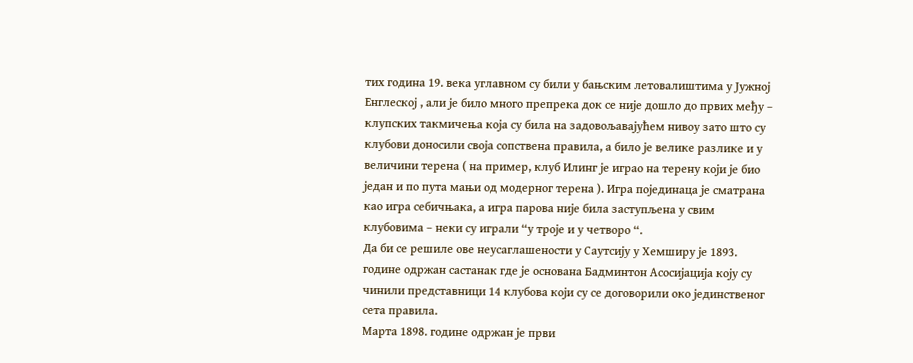тих година 19. века углавном су били у бањским летовалиштима у Јужној Енглеској , али је било много препрека док се није дошло до првих међу – клупских такмичења која су била на задовољавајућем нивоу зато што су клубови доносили своја сопствена правила, а било је велике разлике и у величини терена ( на пример, клуб Илинг је играо на терену који је био један и по пута мањи од модерног терена ). Игра појединаца је сматрана као игра себичњака, а игра парова није била заступљена у свим клубовима – неки су играли “у троје и у четворо “.
Да би се решиле ове неусаглашености у Саутсију у Хемширу је 1893. године одржан састанак где је основана Бадминтон Асосијација коју су чинили представници 14 клубова који су се договорили око јединственог сета правила.
Марта 1898. године одржан је први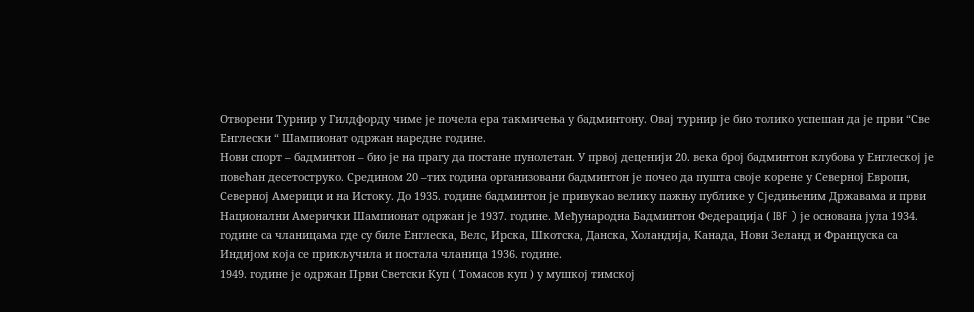Отворени Турнир у Гилдфорду чиме је почела ера такмичења у бадминтону. Овај турнир је био толико успешан да је први “Све Енглески “ Шампионат одржан наредне године.
Нови спорт – бадминтон – био је на прагу да постане пунолетан. У првој деценији 20. века број бадминтон клубова у Енглеској је повећан десетоструко. Средином 20 –тих година организовани бадминтон је почео да пушта своје корене у Северној Европи, Северној Америци и на Истоку. До 1935. године бадминтон је привукао велику пажњу публике у Сједињеним Државама и први Национални Амерички Шампионат одржан је 1937. године. Међународна Бадминтон Федерација ( IBF ) је основана јула 1934. године са чланицама где су биле Енглеска, Велс, Ирска, Шкотска, Данска, Холандија, Канада, Нови Зеланд и Француска са Индијом која се прикључила и постала чланица 1936. године.
1949. године је одржан Први Светски Куп ( Томасов куп ) у мушкој тимској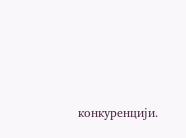конкуренцији.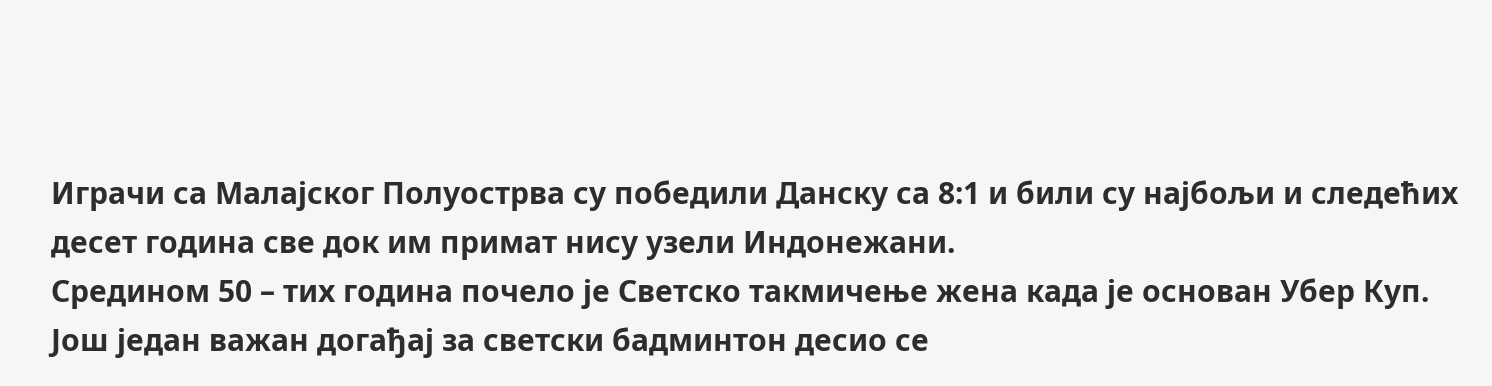Играчи са Малајског Полуострва су победили Данску са 8:1 и били су најбољи и следећих десет година све док им примат нису узели Индонежани.
Средином 50 – тих година почело је Светско такмичење жена када је основан Убер Куп.
Још један важан догађај за светски бадминтон десио се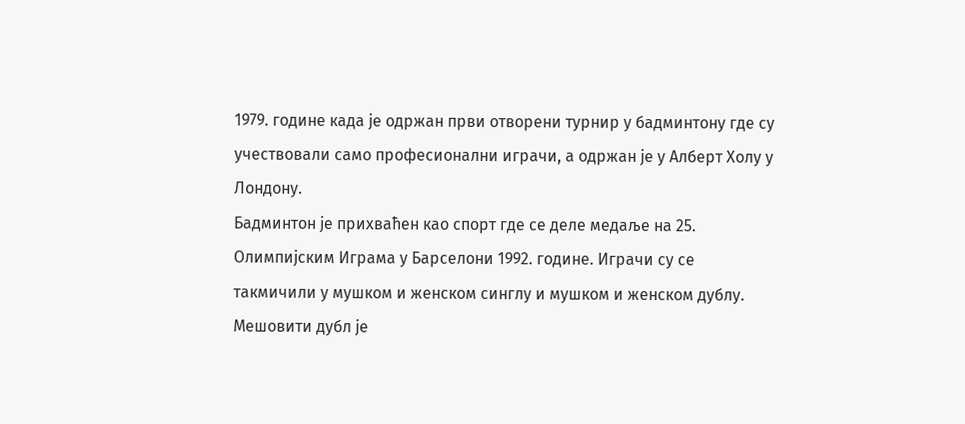1979. године када је одржан први отворени турнир у бадминтону где су учествовали само професионални играчи, а одржан је у Алберт Холу у Лондону.
Бадминтон је прихваћен као спорт где се деле медаље на 25. Олимпијским Играма у Барселони 1992. године. Играчи су се такмичили у мушком и женском синглу и мушком и женском дублу. Мешовити дубл је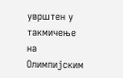уврштен у такмичење на Олимпијским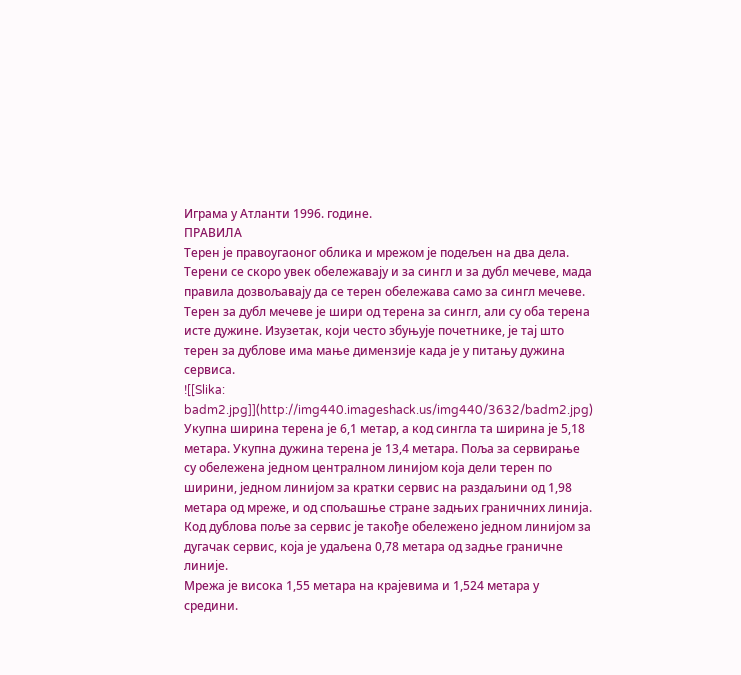Играма у Атланти 1996. године.
ПРАВИЛА
Терен је правоугаоног облика и мрежом је подељен на два дела. Терени се скоро увек обележавају и за сингл и за дубл мечеве, мада правила дозвољавају да се терен обележава само за сингл мечеве. Терен за дубл мечеве је шири од терена за сингл, али су оба терена исте дужине. Изузетак, који често збуњује почетнике, је тај што терен за дублове има мање димензије када је у питању дужина сервиса.
![[Slika: badm2.jpg]](http://img440.imageshack.us/img440/3632/badm2.jpg)
Укупна ширина терена је 6,1 метар, а код сингла та ширина је 5,18 метара. Укупна дужина терена је 13,4 метара. Поља за сервирање су обележена једном централном линијом која дели терен по ширини, једном линијом за кратки сервис на раздаљини од 1,98 метара од мреже, и од спољашње стране задњих граничних линија. Код дублова поље за сервис је такође обележено једном линијом за дугачак сервис, која је удаљена 0,78 метара од задње граничне линије.
Мрежа је висока 1,55 метара на крајевима и 1,524 метара у средини.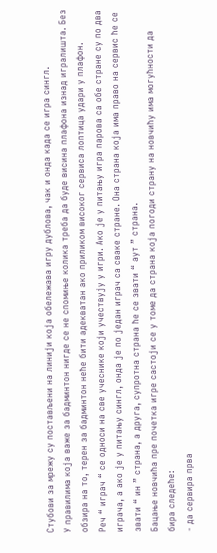Стубови за мрежу су постављени на линији која обележава игру дублова, чак и онда када се игра сингл.
У правилима која важе за бадминтон нигде се не спомиње колика треба да буде висина плафона изнад игралишта. Без обзира на то, терен за бадминтон неће бити адекватан ако приликом високог сервиса лоптица удари у плафон.
Реч “ играч “ се односи на све учеснике који учествују у игри. Ако је у питању игра парова са обе стране су по два играча, а ако је у питању сингл, онда је по један играч са сваке стране. Она страна која има право на сервис ће се звати “ ин ” страна, а друга, супротна страна ће се звати “ аут ” страна.
Бацање новчића пре почетка игре састоји се у томе да страна која погоди страну на новчићу има могућности да бира следеће:
- да сервира прва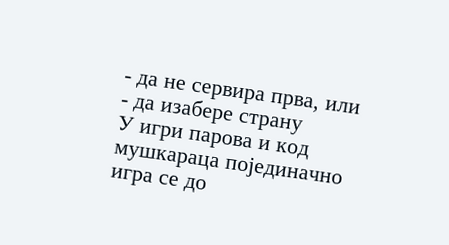- да не сервира прва, или
- да изабере страну
У игри парова и код мушкараца појединачно игра се до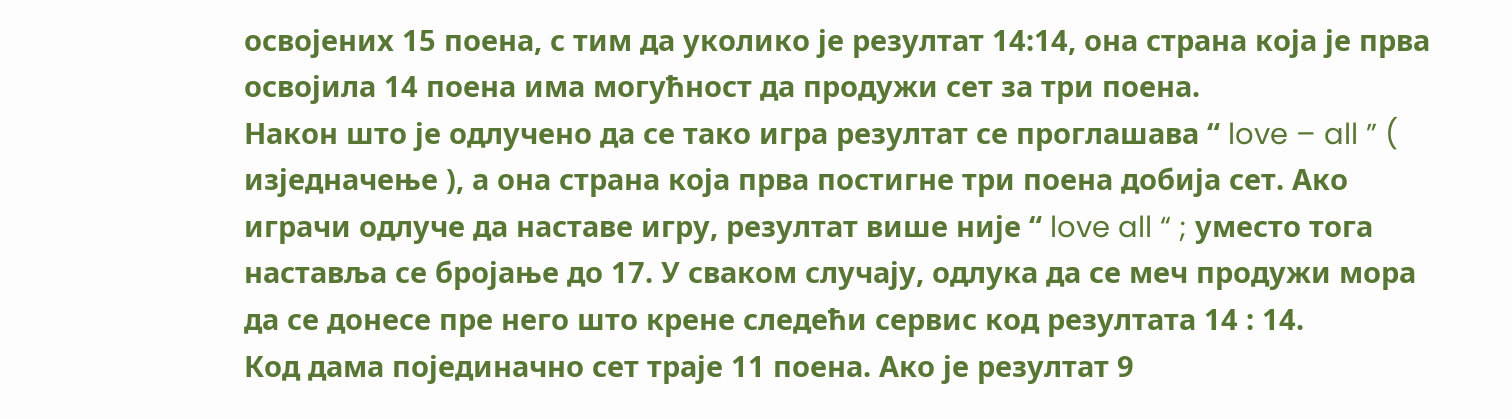освојених 15 поена, с тим да уколико је резултат 14:14, она страна која је прва освојила 14 поена има могућност да продужи сет за три поена.
Након што је одлучено да се тако игра резултат се проглашава “ love – all ” ( изједначење ), а она страна која прва постигне три поена добија сет. Ако играчи одлуче да наставе игру, резултат више није “ love all “ ; уместо тога наставља се бројање до 17. У сваком случају, одлука да се меч продужи мора да се донесе пре него што крене следећи сервис код резултата 14 : 14.
Код дама појединачно сет траје 11 поена. Ако је резултат 9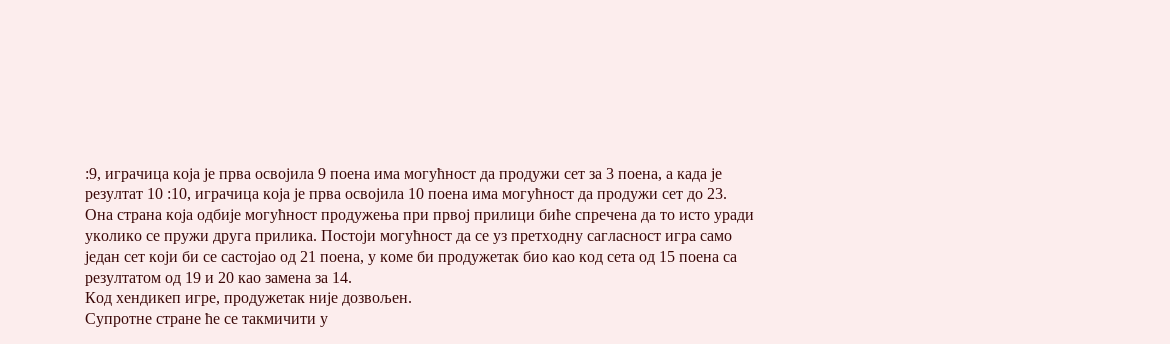:9, играчица која је прва освојила 9 поена има могућност да продужи сет за 3 поена, а када је резултат 10 :10, играчица која је прва освојила 10 поена има могућност да продужи сет до 23.
Она страна која одбије могућност продужења при првој прилици биће спречена да то исто уради уколико се пружи друга прилика. Постоји могућност да се уз претходну сагласност игра само један сет који би се састојао од 21 поена, у коме би продужетак био као код сета од 15 поена са резултатом од 19 и 20 као замена за 14.
Код хендикеп игре, продужетак није дозвољен.
Супротне стране ће се такмичити у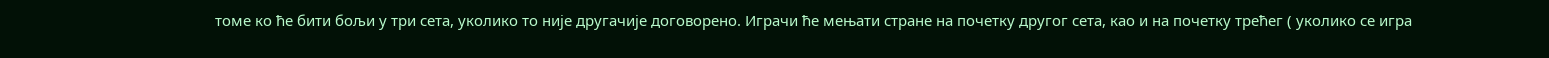томе ко ће бити бољи у три сета, уколико то није другачије договорено. Играчи ће мењати стране на почетку другог сета, као и на почетку трећег ( уколико се игра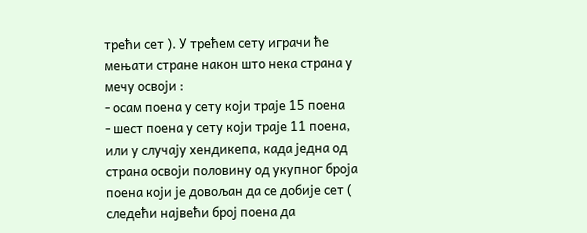трећи сет ). У трећем сету играчи ће мењати стране након што нека страна у мечу освоји :
- осам поена у сету који траје 15 поена
- шест поена у сету који траје 11 поена,
или у случају хендикепа, када једна од страна освоји половину од укупног броја поена који је довољан да се добије сет ( следећи највећи број поена да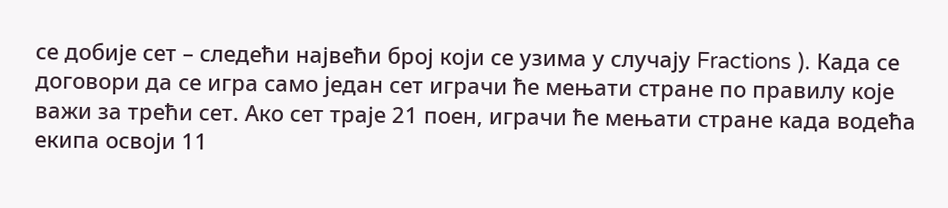се добије сет – следећи највећи број који се узима у случају Fractions ). Када се договори да се игра само један сет играчи ће мењати стране по правилу које важи за трећи сет. Ако сет траје 21 поен, играчи ће мењати стране када водећа екипа освоји 11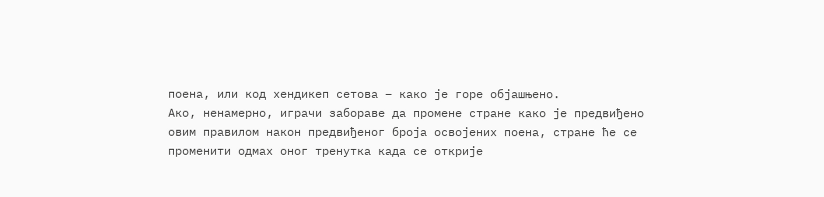поена, или код хендикеп сетова – како је горе објашњено.
Ако, ненамерно, играчи забораве да промене стране како је предвиђено овим правилом након предвиђеног броја освојених поена, стране ће се променити одмах оног тренутка када се открије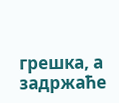грешка, а задржаће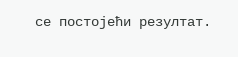се постојећи резултат.